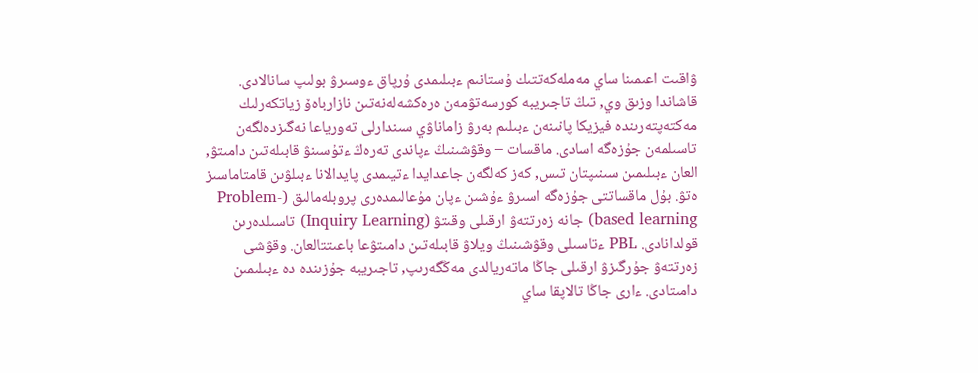ۋاقىت اعىمىنا ساي مەملەكەتتىك ۇستانىم ءبىلىمدى ۇرپاق ءوسىرۋ بولىپ سانالادى. قاشاندا وزىق وي, تىڭ تاجىريبە كورسەتۋمەن ەرەكشەلەنەتىن نازارباەۆ زياتكەرلىك مەكتەپتەرىندە فيزيكا پانىنەن ءبىلىم بەرۋ زاماناۋي سىندارلى تەورياعا نەگىزدەلگەن تاسىلمەن جۇزەگە اسادى. ماقسات – وقۋشىنىڭ ءپاندى تەرەڭ ءتۇسىنۋ قابىلەتىن دامىتۋ, العان ءبىلىمىن سىنىپتان تىس, كەز كەلگەن جاعدايدا ءتيىمدى پايدالانا ءبىلۋىن قامتاماسىز ەتۋ. بۇل ماقساتتى جۇزەگە اسىرۋ ءۇشىن ءپان مۇعالىمدەرى پروبلەمالىق (Problem-based learning) جانە زەرتتەۋ ارقىلى وقىتۋ (Inquiry Learning) تاسىلدەرىن قولدانادى. PBL ءتاسىلى وقۋشىنىڭ ويلاۋ قابىلەتىن دامىتۋعا باعىتتالعان. وقۋشى زەرتتەۋ جۇرگىزۋ ارقىلى جاڭا ماتەريالدى مەڭگەرىپ, تاجىريبە جۇزىندە دە ءبىلىمىن دامىتادى. ءارى جاڭا تالاپقا ساي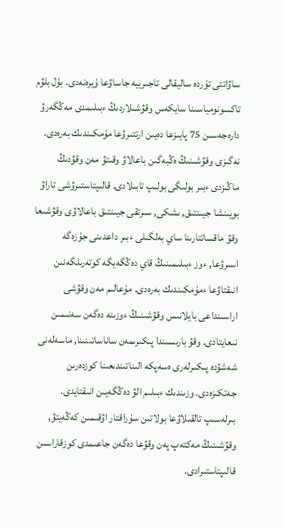ساۋاتتى تۇردە ساليقالى تاجىريبە جاساۋعا ۇيرەنەدى. بۇل بلۋم تاكسونومياسىنا سايكەس وقۋشىلاردىڭ ءبىلىمدى مەڭگەرۋ دارەجەسىن 75 پايىزعا دەيىن ارتتىرۋعا مۇمكىندىك بەرەدى.
نەگىزى وقۋشىنىڭ ەڭبەگىن باعالاۋ وقىتۋ مەن وقۋدىڭ ماڭىزدى ءبىر بولىگى بولىپ تابىلادى. قالىپتاستىرۋشى تاراۋ بويىنشا جيىنتىق, ىشكى, سىرتقى جيىنتىق باعالاۋى وقۋشىعا وقۋ ماقساتتارىنا ساي بەلگىلى ءبىر داعدىنى جۇزەگە اسىرۋعا, ءوز ءبىلىمىنىڭ قاي دەڭگەيگە كوتەرىلگەنىن انىقتاۋعا ءمۇمكىندىك بەرەدى. مۇعالىم مەن وقۋشى اراسىنداعى بايلانىس وقۋشىنىڭ ءوزىنە دەگەن سەنىمىن نىعايتادى. وقۋ بارىسىندا پىكىرىمەن ساناساتىنىنا, ماسەلەنى شەشۋدە پىكىرلەرى ەسەپكە الىناتىندىعىنا كوزدەرىن جەتكىزەدى. وزىندىك ءبىلىم الۋ دەڭگەيىن انىقتايدى. بىرلەسىپ تالقىلاۋعا بولاتىن سۇراقتار اۋقىمىن كەڭەيتۋ, وقۋشىنىڭ مەكتەپ پەن وقۋعا دەگەن جاعىمدى كوزقاراسىن قالىپتاستىرادى.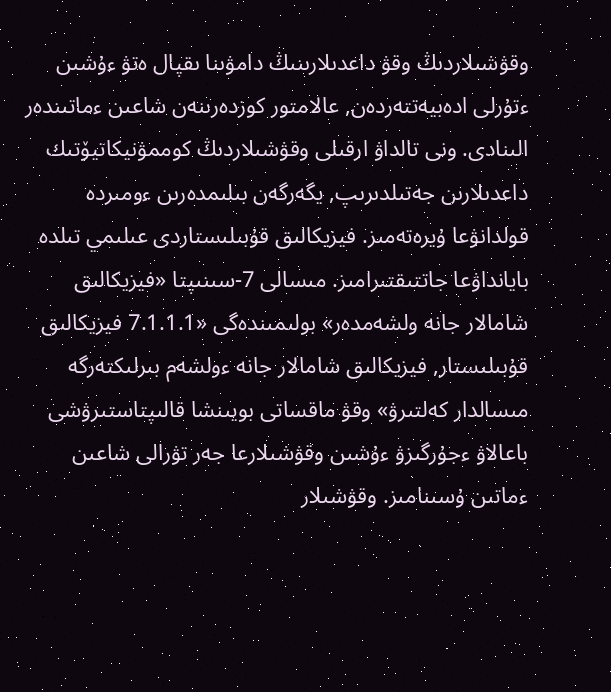وقۋشىلاردىڭ وقۋ داعدىلارىنىڭ دامۋىنا ىقپال ەتۋ ءۇشىن ءتۇرلى ادەبيەتتەردەن, عالامتور كوزدەرىنەن شاعىن ءماتىندەر الىنادى. ونى تالداۋ ارقىلى وقۋشىلاردىڭ كوممۋنيكاتيۆتىك داعدىلارىن جەتىلدىرىپ, يگەرگەن بىلىمدەرىن ءومىردە قولدانۋعا ۇيرەتەمىز. فيزيكالىق قۇبىلىستاردى عىلىمي تىلدە بايانداۋعا جاتتىقتىرامىز. مىسالى 7-سىنىپتا «فيزيكالىق شامالار جانە ولشەمدەر» بولىمىندەگى «7.1.1.1 فيزيكالىق قۇبىلىستار, فيزيكالىق شامالار جانە ءولشەم بىرلىكتەرگە مىسالدار كەلتىرۋ» وقۋ ماقساتى بويىنشا قالىپتاستىرۋشى باعالاۋ ءجۇرگىزۋ ءۇشىن وقۋشىلارعا جەر تۋرالى شاعىن ءماتىن ۇسىنامىز. وقۋشىلار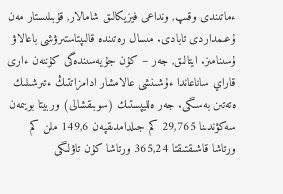ءماتىندى وقىپ, ونداعى فيزيكالىق شامالار, قۇبىلىستار مەن ۇعىمداردى تابادى. مىسال رەتىندە قالىپتاستىرۋشى باعالاۋ ۇسىنامىز. ايتالىق, جەر – كۇن جۇيەسىندەگى كۇننەن ءارى قاراي ساناعاندا ءۇشىنشى عالامشار ادامزاتتىڭ ءتىرشىلىك ەتەتىن بەسىگى. جەر ەلليپستىك (سوبىقشالى) وربيتا بويىمەن سەكۋندىنا 29,765 كم جىلدامدىقپەن 149,6 ملن كم ورتاشا قاشىقتىقتا 365,24 ورتاشا كۇن تاۋلىگى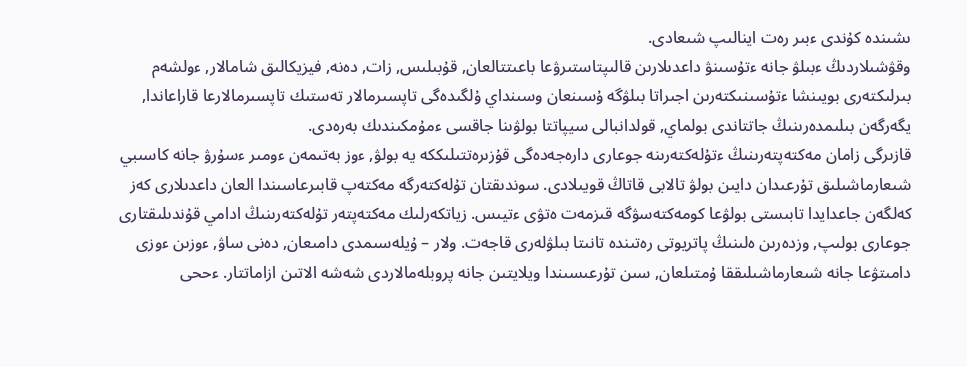ىشىندە كۇندى ءبىر رەت اينالىپ شىعادى.
وقۋشىلاردىڭ ءبىلۋ جانە ءتۇسىنۋ داعدىلارىن قالىپتاستىرۋعا باعىتتالعان, قۇبىلىس, زات, دەنە, فيزيكالىق شامالار, ءولشەم بىرلىكتەرى بويىنشا ءتۇسىنىكتەرىن اجىراتا بىلۋگە ۇسىنعان وسىنداي ۇلگىدەگى تاپسىرمالار تەستىك تاپسىرمالارعا قاراعاندا, يگەرگەن بىلىمدەرىنىڭ جاتتاندى بولماي, قولدانبالى سيپاتتا بولۋىنا جاقسى ءمۇمكىندىك بەرەدى.
قازىرگى زامان مەكتەپتەرىنىڭ ءتۇلەكتەرىنە جوعارى دارەجەدەگى قۇزىرەتتىلىككە يە بولۋ, ءوز بەتىمەن ءومىر ءسۇرۋ جانە كاسىبي شىعارماشىلىق تۇرعىدان دايىن بولۋ تالابى قاتاڭ قويىلادى. سوندىقتان تۇلەكتەرگە مەكتەپ قابىرعاسىندا العان داعدىلارى كەز كەلگەن جاعدايدا تابىستى بولۋعا كومەكتەسۋگە قىزمەت ەتۋى ءتيىس. زياتكەرلىك مەكتەپتەر تۇلەكتەرىنىڭ ادامي قۇندىلىقتارى جوعارى بولىپ, وزدەرىن ەلىنىڭ پاتريوتى رەتىندە تانىتا بىلۋلەرى قاجەت. ولار – ۇيلەسىمدى دامىعان, دەنى ساۋ, ءوزىن ءوزى دامىتۋعا جانە شىعارماشىلىققا ۇمتىلعان, سىن تۇرعىسىندا ويلايتىن جانە پروبلەمالاردى شەشە الاتىن ازاماتتار. ءححى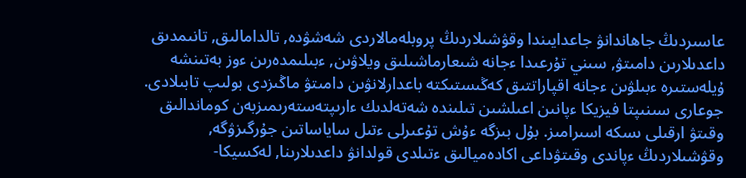عاسىردىڭ جاھاندانۋ جاعدايىندا وقۋشىلاردىڭ پروبلەمالاردى شەشۋدە, تالدامالىق, تانىمدىق داعدىلارىن دامىتۋ, سىني تۇرعىدا ءجانە شىعارماشىلىق ويلاۋىن, ءبىلىمدەرىن ءوز بەتىنشە ۇيلەستىرە ءبىلۋىن ءجانە اقپاراتتىق كەڭىستىكتە باعدارلانۋىن دامىتۋ ماڭىزدى بولىپ تابىلادى.
جوعارى سىنىپتا فيزيكا ءپانىن اعىلشىن تىلىندە شەتەلدىك ءارىپتەستەرىمىزبەن كوماندالىق وقىتۋ ارقىلى ىسكە اسىرامىز. بۇل بىزگە ءۇش تۇعىرلى ءتىل ساياساتىن جۇرگىزۋگە, وقۋشىلاردىڭ ءپاندى وقىتۋداعى اكادەميالىق ءتىلدى قولدانۋ داعدىلارىنا, لەكسيكا-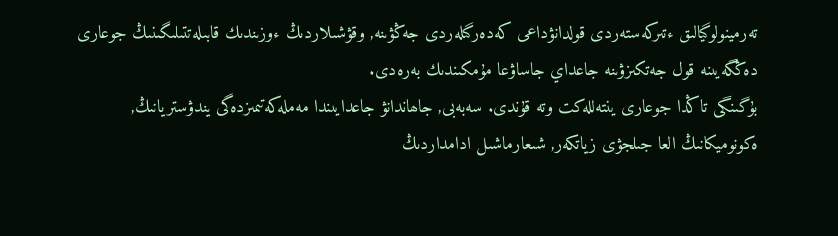تەرمينولوگيالىق ءتىركەستەردى قولدانۋداعى كەدەرگىلەردى جەڭۋىنە, وقۋشىلاردىڭ ءوزىندىك قابىلەتتىلىگىنىڭ جوعارى دەڭگەيىنە قول جەتكىزۋىنە جاعداي جاساۋعا مۇمكىندىك بەرەدى.
بۇگىنگى تاڭدا جوعارى ينتەللەكت وتە قۇندى. سەبەبى, جاھاندانۋ جاعدايىندا مەملەكەتىمىزدەگى يندۋستريانىڭ, ەكونوميكانىڭ العا جىلجۋى زياتكەر, شىعارماشىل ادامداردىڭ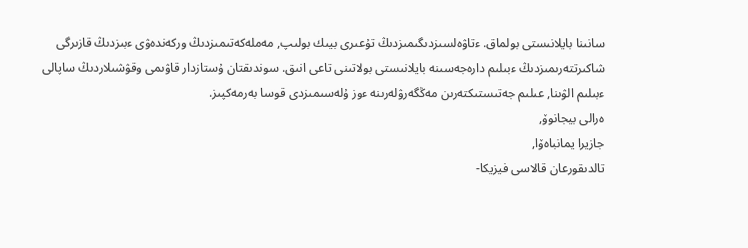سانىنا بايلانىستى بولماق. ءتاۋەلسىزدىگىمىزدىڭ تۇعىرى بيىك بولىپ, مەملەكەتىمىزدىڭ وركەندەۋى ءبىزدىڭ قازىرگى شاكىرتتەرىمىزدىڭ ءبىلىم دارەجەسىنە بايلانىستى بولاتىنى تاعى انىق. سوندىقتان ۇستازدار قاۋىمى وقۋشىلاردىڭ ساپالى ءبىلىم الۋىنا, عىلىم جەتىستىكتەرىن مەڭگەرۋلەرىنە ءوز ۇلەسىمىزدى قوسا بەرمەكپىز.
ەرالى بيجانوۆ,
جازيرا يمانباەۆا,
تالدىقورعان قالاسى فيزيكا-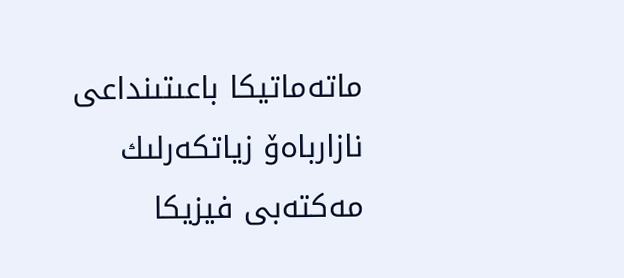ماتەماتيكا باعىتىنداعى
نازارباەۆ زياتكەرلىك مەكتەبى فيزيكا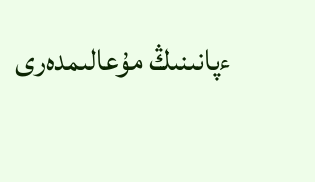ءپانىنىڭ مۇعالىمدەرى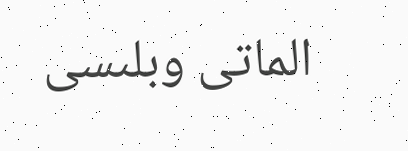الماتى وبلىسى